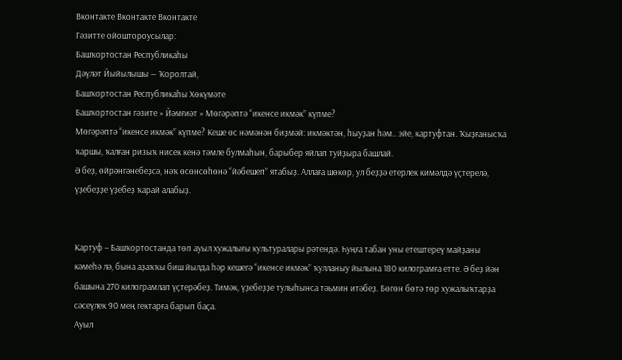Вконтакте Вконтакте Вконтакте
Гәзитте ойоштороусылар:
Башҡортостан Республикаһы
Дәүләт Йыйылышы — Ҡоролтай,
Башҡортостан Республикаһы Хөкүмәте
Башҡортостан гәзите » Йәмғиәт » Мөгәрәптә “икенсе икмәк” күпме?
Мөгәрәптә “икенсе икмәк” күпме? Кеше өс нәмәнән биҙмәй: икмәктән, һыуҙан һәм.. эйе, картуфтан. Ҡыҙғанысҡа ҡаршы, ҡалған ризыҡ нисек кенә тәмле булмаһын, барыбер яйлап туйҙыра башлай.
Ә беҙ, өйрәнгәнебеҙсә, нәҡ өсөнсөһөнә “йәбешеп” ятабыҙ. Аллаға шөкөр, ул беҙҙә етерлек кимәлдә үҫтерелә, үҙебеҙҙе үҙебеҙ ҡарай алабыҙ.


Картуф – Башҡортостанда төп ауыл хужалығы культуралары рәтендә. Һуңға табан уны етештереү майҙаны кәмеһә лә, бына аҙаҡҡы биш йылда һәр кешегә “икенсе икмәк” ҡулланыу йылына 180 килограмға етте. Ә беҙ йән башына 270 килограмлап үҫтерәбеҙ. Тимәк, үҙебеҙҙе тулыһынса тәьмин итәбеҙ. Бөгөн бөтә төр хужалыҡтарҙа сәсеүлек 90 мең гектарға барып баҫа.
Ауыл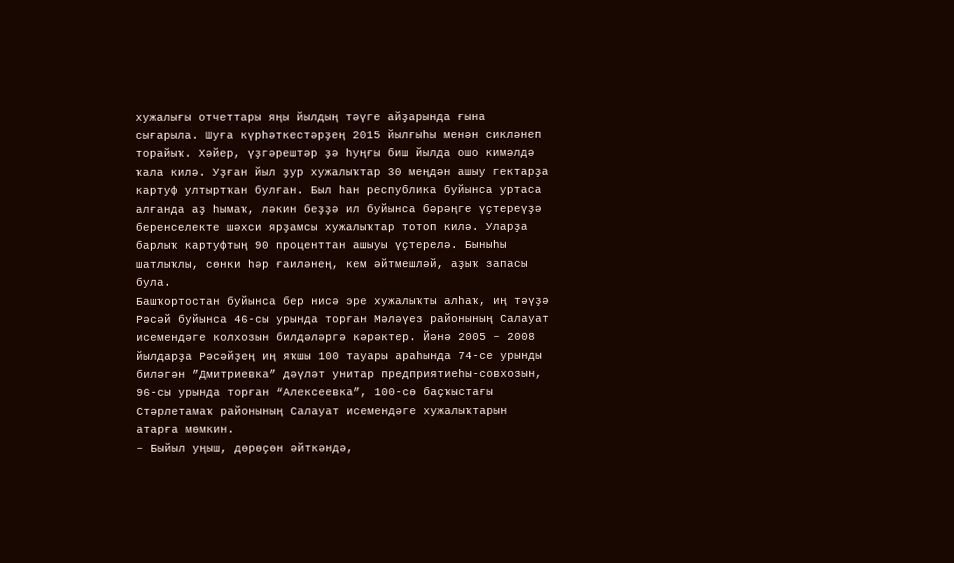хужалығы отчеттары яңы йылдың тәүге айҙарында ғына сығарыла. Шуға күрһәткестәрҙең 2015 йылғыһы менән сикләнеп торайыҡ. Хәйер, үҙгәрештәр ҙә һуңғы биш йылда ошо кимәлдә ҡала килә. Уҙған йыл ҙур хужалыҡтар 30 меңдән ашыу гектарҙа картуф ултыртҡан булған. Был һан республика буйынса уртаса алғанда аҙ һымаҡ, ләкин беҙҙә ил буйынса бәрәңге үҫтереүҙә беренселекте шәхси ярҙамсы хужалыҡтар тотоп килә. Уларҙа барлыҡ картуфтың 90 проценттан ашыуы үҫтерелә. Быныһы шатлыҡлы, сөнки һәр ғаиләнең, кем әйтмешләй, аҙыҡ запасы була.
Башҡортостан буйынса бер нисә эре хужалыҡты алһаҡ, иң тәүҙә Рәсәй буйынса 46-сы урында торған Мәләүез районының Салауат исемендәге колхозын билдәләргә кәрәктер. Йәнә 2005 – 2008 йылдарҙа Рәсәйҙең иң яҡшы 100 тауары араһында 74-се урынды биләгән ”Дмитриевка” дәүләт унитар предприятиеһы-совхозын, 96-сы урында торған “Алексеевка”, 100-сө баҫҡыстағы Стәрлетамаҡ районының Салауат исемендәге хужалыҡтарын атарға мөмкин.
– Быйыл уңыш, дөрөҫөн әйткәндә,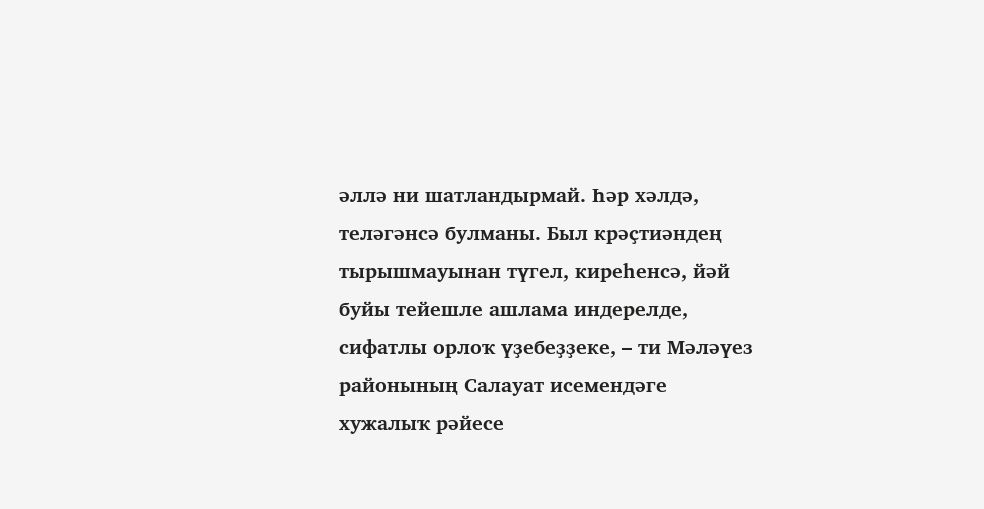әллә ни шатландырмай. Һәр хәлдә, теләгәнсә булманы. Был крәҫтиәндең тырышмауынан түгел, киреһенсә, йәй буйы тейешле ашлама индерелде, сифатлы орлоҡ үҙебеҙҙеке, – ти Мәләүез районының Салауат исемендәге хужалыҡ рәйесе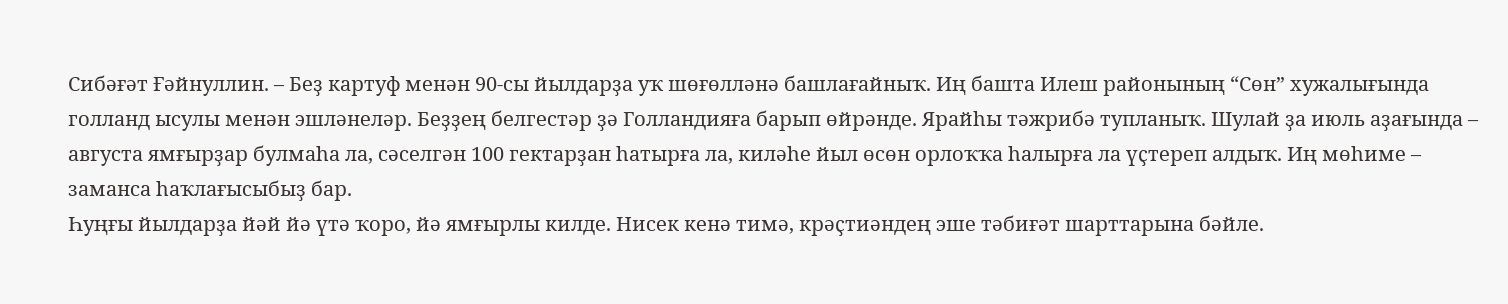Сибәғәт Ғәйнуллин. – Беҙ картуф менән 90-сы йылдарҙа уҡ шөғөлләнә башлағайныҡ. Иң башта Илеш районының “Сөн” хужалығында голланд ысулы менән эшләнеләр. Беҙҙең белгестәр ҙә Голландияға барып өйрәнде. Ярайһы тәжрибә тупланыҡ. Шулай ҙа июль аҙағында – августа ямғырҙар булмаһа ла, сәселгән 100 гектарҙан һатырға ла, киләһе йыл өсөн орлоҡҡа һалырға ла үҫтереп алдыҡ. Иң мөһиме – заманса һаҡлағысыбыҙ бар.
Һуңғы йылдарҙа йәй йә үтә ҡоро, йә ямғырлы килде. Нисек кенә тимә, крәҫтиәндең эше тәбиғәт шарттарына бәйле.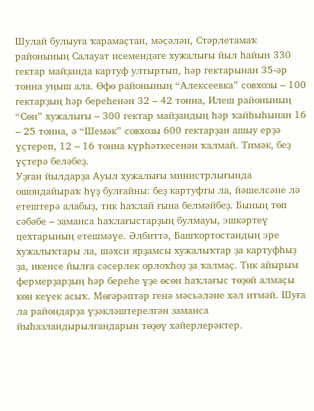Шулай булыуға ҡарамаҫтан, мәҫәлән, Стәрлетамаҡ районының Салауат исемендәге хужалығы йыл һайын 330 гектар майҙанда картуф ултыртып, һәр гектарынан 35-әр тонна уңыш ала. Өфө районының “Алексеевка” совхозы – 100 гектарҙың һәр береһенән 32 – 42 тонна, Илеш районының “Сөн” хужалығы – 300 гектар майҙандың һәр ҡайһыһынан 16 – 25 тонна, ә “Шемәк” совхозы 600 гектарҙан ашыу ерҙә үҫтереп, 12 – 16 тонна күрһәткесенән ҡалмай. Тимәк, беҙ үҫтерә беләбеҙ.
Уҙған йылдарҙа Ауыл хужалығы министрлығында ошондайыраҡ һүҙ булғайны: беҙ картуфты ла, йәшелсәне лә етештерә алабыҙ, тик һаҡлай ғына белмәйбеҙ. Бының төп сәбәбе – заманса һаҡлағыстарҙың булмауы, эшкәртеү цехтарының етешмәүе. Әлбиттә, Башҡортостандың эре хужалыҡтары ла, шәхси ярҙамсы хужалыҡтар ҙа картуфһыҙ ҙа, икенсе йылға сәсерлек орлоҡһоҙ ҙа ҡалмаҫ. Тик айырым фермерҙарҙың һәр береһе үҙе өсөн һаҡлағыс төҙөй алмаҫы көн кеүек асыҡ. Мөгәрәптәр генә мәсьәләне хәл итмәй. Шуға ла райондарҙа үҙәкләштерелгән заманса йыһазландырылғандарын төҙөү хәйерлерәктер.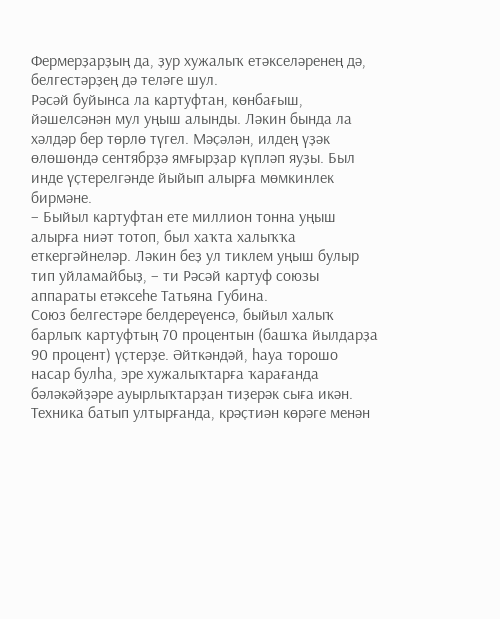Фермерҙарҙың да, ҙур хужалыҡ етәкселәренең дә, белгестәрҙең дә теләге шул.
Рәсәй буйынса ла картуфтан, көнбағыш, йәшелсәнән мул уңыш алынды. Ләкин бында ла хәлдәр бер төрлө түгел. Мәҫәлән, илдең үҙәк өлөшөндә сентябрҙә ямғырҙар күпләп яуҙы. Был инде үҫтерелгәнде йыйып алырға мөмкинлек бирмәне.
– Быйыл картуфтан ете миллион тонна уңыш алырға ниәт тотоп, был хаҡта халыҡҡа еткергәйнеләр. Ләкин беҙ ул тиклем уңыш булыр тип уйламайбыҙ, – ти Рәсәй картуф союзы аппараты етәксеһе Татьяна Губина.
Союз белгестәре белдереүенсә, быйыл халыҡ барлыҡ картуфтың 70 процентын (башҡа йылдарҙа 90 процент) үҫтерҙе. Әйткәндәй, һауа торошо насар булһа, эре хужалыҡтарға ҡарағанда бәләкәйҙәре ауырлыҡтарҙан тиҙерәк сыға икән. Техника батып ултырғанда, крәҫтиән көрәге менән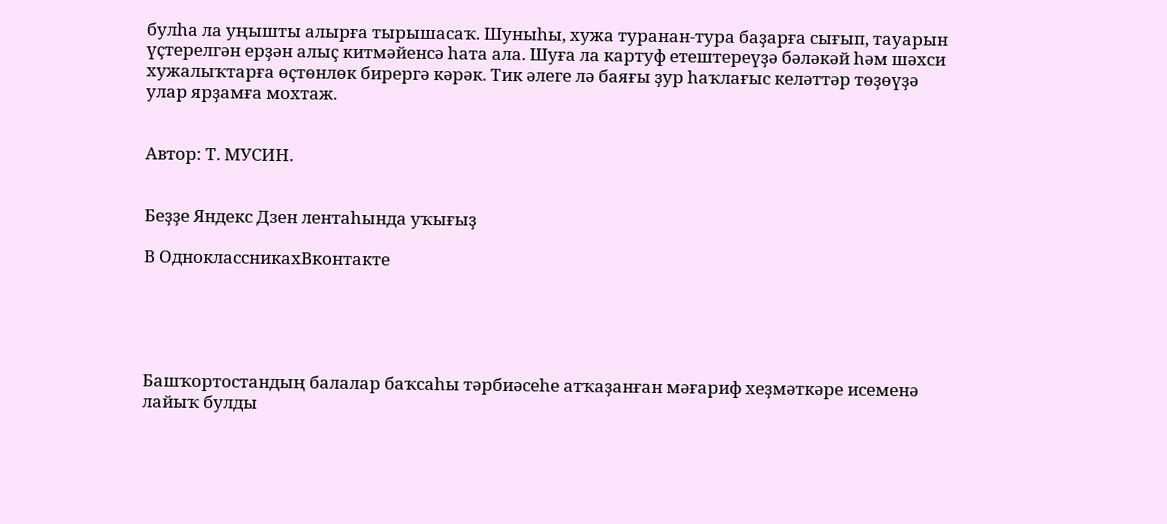булһа ла уңышты алырға тырышасаҡ. Шуныһы, хужа туранан-тура баҙарға сығып, тауарын үҫтерелгән ерҙән алыҫ китмәйенсә һата ала. Шуға ла картуф етештереүҙә бәләкәй һәм шәхси хужалыҡтарға өҫтөнлөк бирергә кәрәк. Тик әлеге лә баяғы ҙур һаҡлағыс келәттәр төҙөүҙә улар ярҙамға мохтаж.


Автор: Т. МУСИН.


Беҙҙе Яндекс Дзен лентаһында уҡығыҙ

В ОдноклассникахВконтакте





Башҡортостандың балалар баҡсаһы тәрбиәсеһе атҡаҙанған мәғариф хеҙмәткәре исеменә лайыҡ булды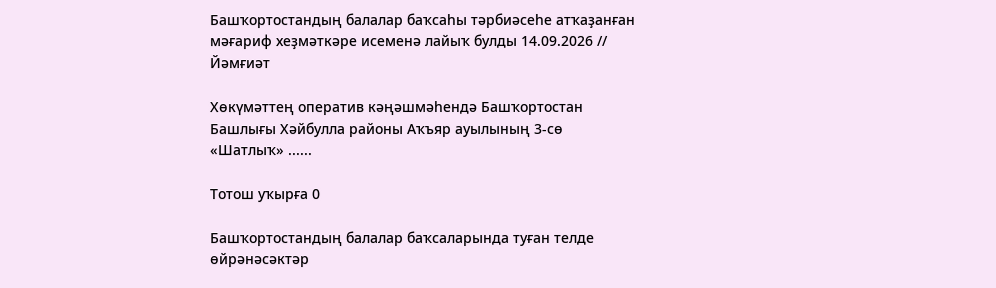Башҡортостандың балалар баҡсаһы тәрбиәсеһе атҡаҙанған мәғариф хеҙмәткәре исеменә лайыҡ булды 14.09.2026 // Йәмғиәт

Хөкүмәттең оператив кәңәшмәһендә Башҡортостан Башлығы Хәйбулла районы Аҡъяр ауылының 3-сө «Шатлыҡ» ......

Тотош уҡырға 0

Башҡортостандың балалар баҡсаларында туған телде өйрәнәсәктәр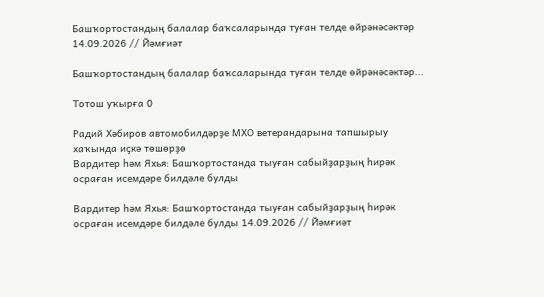Башҡортостандың балалар баҡсаларында туған телде өйрәнәсәктәр 14.09.2026 // Йәмғиәт

Башҡортостандың балалар баҡсаларында туған телде өйрәнәсәктәр...

Тотош уҡырға 0

Радий Хәбиров автомобилдәрҙе МХО ветерандарына тапшырыу хаҡында иҫкә төшөрҙө
Вардитер һәм Яхья: Башҡортостанда тыуған сабыйҙарҙың һирәк осраған исемдәре билдәле булды

Вардитер һәм Яхья: Башҡортостанда тыуған сабыйҙарҙың һирәк осраған исемдәре билдәле булды 14.09.2026 // Йәмғиәт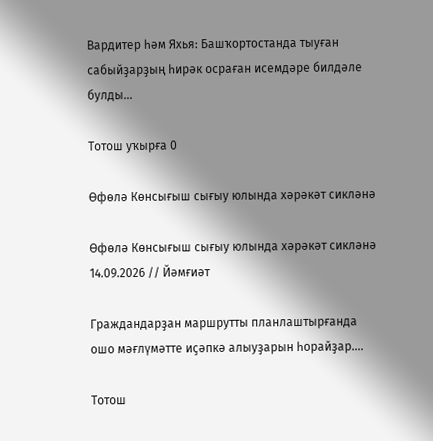Вардитер һәм Яхья: Башҡортостанда тыуған сабыйҙарҙың һирәк осраған исемдәре билдәле булды...

Тотош уҡырға 0

Өфөлә Көнсығыш сығыу юлында хәрәкәт сикләнә

Өфөлә Көнсығыш сығыу юлында хәрәкәт сикләнә 14.09.2026 // Йәмғиәт

Граждандарҙан маршрутты планлаштырғанда ошо мәғлүмәтте иҫәпкә алыуҙарын һорайҙар....

Тотош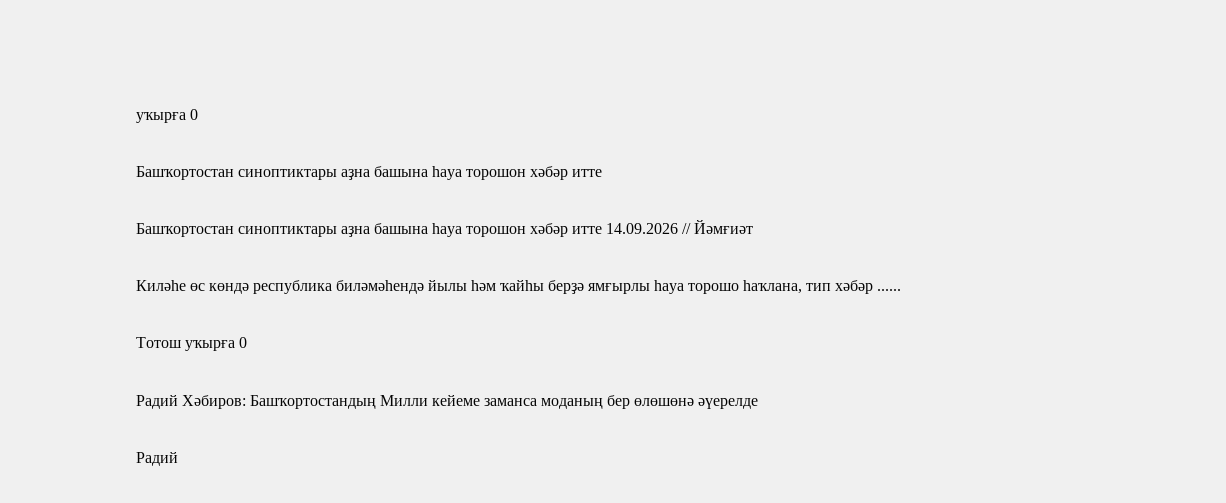уҡырға 0

Башҡортостан синоптиктары аҙна башына һауа торошон хәбәр итте

Башҡортостан синоптиктары аҙна башына һауа торошон хәбәр итте 14.09.2026 // Йәмғиәт

Киләһе өс көндә республика биләмәһендә йылы һәм ҡайһы берҙә ямғырлы һауа торошо һаҡлана, тип хәбәр ......

Тотош уҡырға 0

Радий Хәбиров: Башҡортостандың Милли кейеме заманса моданың бер өлөшөнә әүерелде

Радий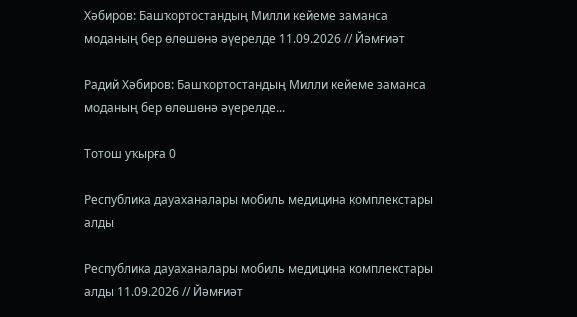Хәбиров: Башҡортостандың Милли кейеме заманса моданың бер өлөшөнә әүерелде 11.09.2026 // Йәмғиәт

Радий Хәбиров: Башҡортостандың Милли кейеме заманса моданың бер өлөшөнә әүерелде...

Тотош уҡырға 0

Республика дауаханалары мобиль медицина комплекстары алды

Республика дауаханалары мобиль медицина комплекстары алды 11.09.2026 // Йәмғиәт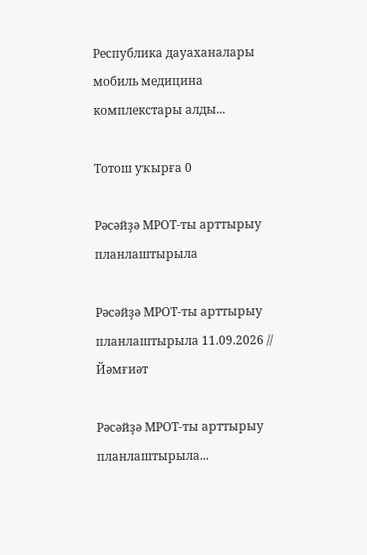Республика дауаханалары мобиль медицина комплекстары алды...

Тотош уҡырға 0

Рәсәйҙә МРОТ-ты арттырыу планлаштырыла

Рәсәйҙә МРОТ-ты арттырыу планлаштырыла 11.09.2026 // Йәмғиәт

Рәсәйҙә МРОТ-ты арттырыу планлаштырыла...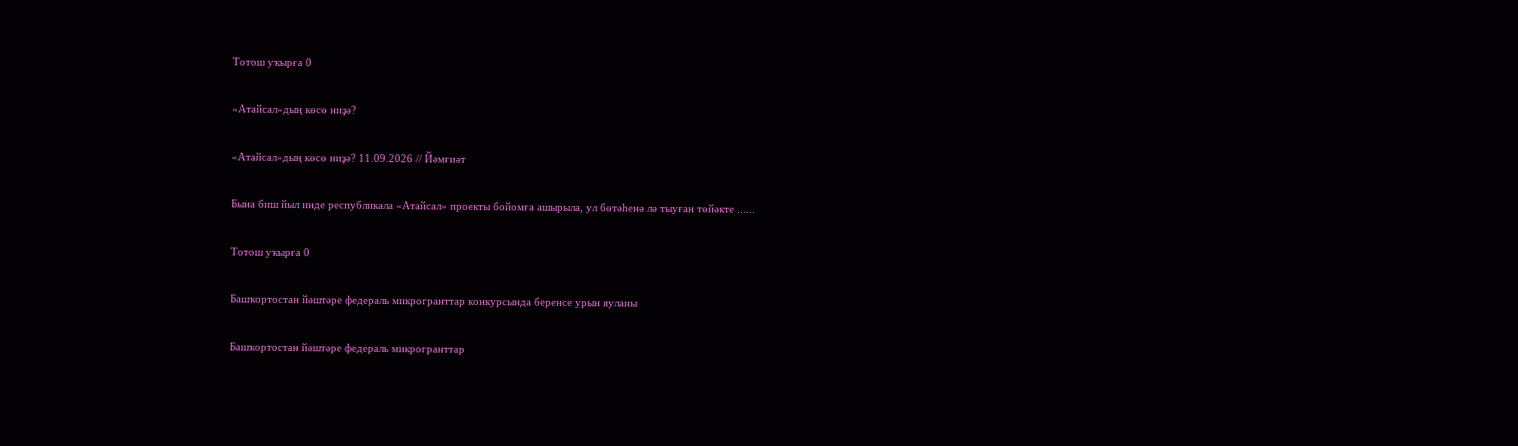Тотош уҡырға 0

«Атайсал»дың көсө ниҙә?

«Атайсал»дың көсө ниҙә? 11.09.2026 // Йәмғиәт

Бына биш йыл инде республикала «Атайсал» проекты бойомға ашырыла, ул бөтәһенә лә тыуған төйәкте ......

Тотош уҡырға 0

Башҡортостан йәштәре федераль микрогранттар конкурсында беренсе урын яуланы

Башҡортостан йәштәре федераль микрогранттар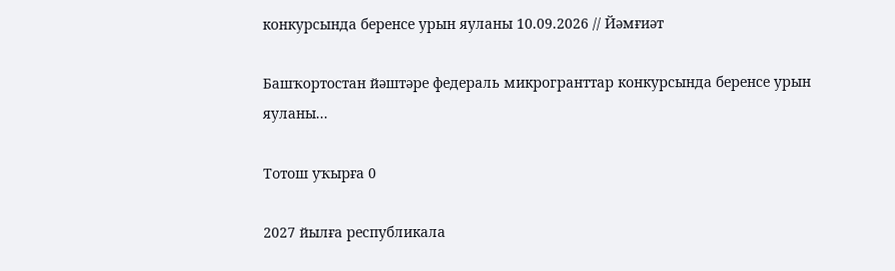конкурсында беренсе урын яуланы 10.09.2026 // Йәмғиәт

Башҡортостан йәштәре федераль микрогранттар конкурсында беренсе урын яуланы...

Тотош уҡырға 0

2027 йылға республикала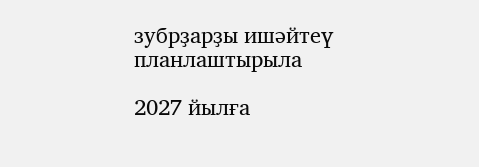зубрҙарҙы ишәйтеү планлаштырыла

2027 йылға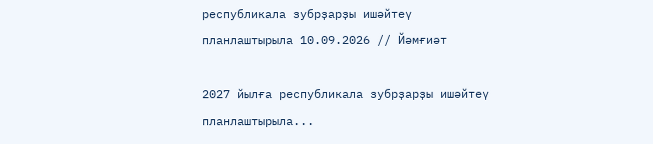республикала зубрҙарҙы ишәйтеү планлаштырыла 10.09.2026 // Йәмғиәт

2027 йылға республикала зубрҙарҙы ишәйтеү планлаштырыла...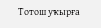Тотош уҡырға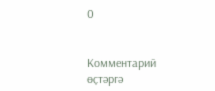0


Комментарий өҫтәргә